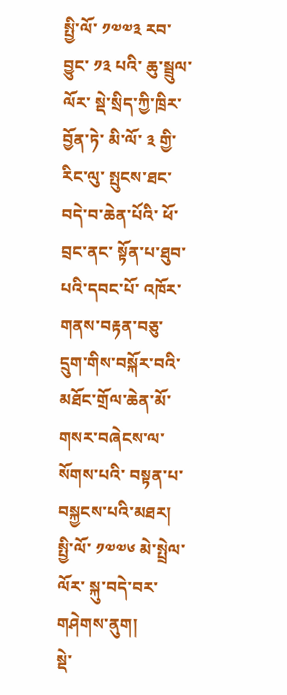སྤྱི་ལོ་ ༡༧༧༣ རབ་བྱུང་ ༡༣ པའི་ ཆུ་སྦྲུལ་ལོར་ སྡེ་སྲིད་ཀྱི་ཁྲིར་བྱོན་ཏེ་ མི་ལོ་ ༣ གྱི་རིང་ལུ་ སྤུངས་ཐང་བདེ་བ་ཆེན་པོའི་ ཕོ་བྲང་ནང་ སྟོན་པ་ཐུབ་པའི་དབང་པོ་ འཁོར་གནས་བརྟན་བཅུ་དྲུག་གིས་བསྐོར་བའི་ མཐོང་གྲོལ་ཆེན་མོ་ གསར་བཞེངས་ལ་སོགས་པའི་ བསྟན་པ་བསྐྱངས་པའི་མཐར། སྤྱི་ལོ་ ༡༧༧༦ མེ་སྤྲེལ་ལོར་ སྐུ་བདེ་བར་གཤེགས་ནུག།
སྡེ་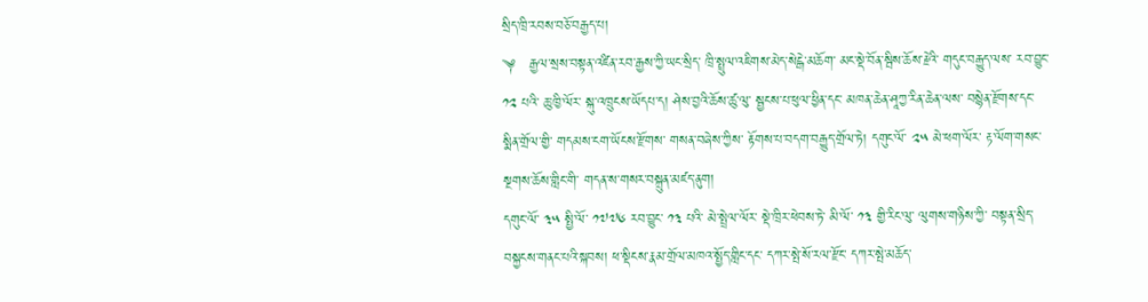སྲིད་ཁྲི་རབས་བཅོ་བརྒྱད་པ།
༆   རྒྱལ་སྲས་བསྟན་འཛིན་རབ་རྒྱས་ཀྱི་ཡང་སྲིད་ ཁྲི་སྤྲུལ་འཇིགས་མེད་སེངྒེ་མཆོག་ མང་སྡེ་བོན་སྦིས་ཆོས་རྗེའི་ གདུང་བརྒྱུད་ལས་ རབ་བྱུང་ ༡༢ པའི་ ཆུ་ཁྱི་ལོར་ སྐུ་འཁྲུངས་ཡོདཔ་ད། ཤེས་བྱའི་ཆོས་ཚུ་ལུ་ སྦྱངས་པ་ཕུལ་ཕྱིན་དང་ མཁན་ཆེན་ཤཱཀྱ་རིན་ཆེན་ལས་ བསྙེན་རྫོགས་དང་ སྨིན་གྲོལ་གྱི་ གདམས་ངག་ཡོངས་རྫོགས་ གསན་བཞེས་ཀྱིས་ རྟོགས་པ་བདག་བརྒྱུད་གྲོལ་ཏེ། དགུང་ལོ་ ༢༥ མེ་ཕག་ལོར་ རྟ་ལོག་གསང་སྔགས་ཆོས་གླིང་གི་ གདན་ས་གསར་བསྐྲུན་མཛད་ནུག།
དགུང་ལོ་ ༣༥ སྤྱི་ལོ་ ༡༧༧༦ རབ་བྱུང་ ༡༣ པའི་ མེ་སྤྲེལ་ལོར་ སྡེ་ཁྲིར་ཕེབས་ཏེ་ མི་ལོ་ ༡༣ གྱི་རིང་ལུ་ ལུགས་གཉིས་ཀྱི་ བསྟན་སྲིད་བསྐྱངས་གནང་པའི་སྐབས། ཕ་སྡིངས་རྣམ་གྲོལ་མཁའ་སྤྱོད་གླིང་དང་ དཀར་སྤེ་སོ་རལ་རྫོང་ དཀར་སྤེ་མཆོད་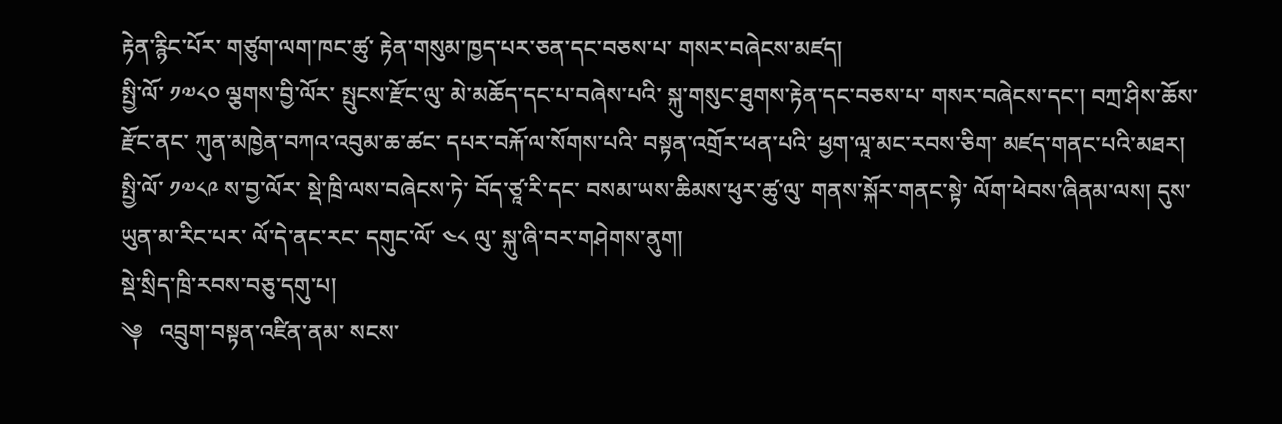རྟེན་རྙིང་པོར་ གཙུག་ལག་ཁང་ཚུ་ རྟེན་གསུམ་ཁྱད་པར་ཅན་དང་བཅས་པ་ གསར་བཞེངས་མཛད།
སྤྱི་ལོ་ ༡༧༨༠ ལྕགས་བྱི་ལོར་ སྤུངས་རྫོང་ལུ་ མེ་མཆོད་དང་པ་བཞེས་པའི་ སྐུ་གསུང་ཐུགས་རྟེན་དང་བཅས་པ་ གསར་བཞེངས་དང་། བཀྲ་ཤིས་ཆོས་རྫོང་ནང་ ཀུན་མཁྱེན་བཀའ་འབུམ་ཆ་ཚང་ དཔར་བརྐོ་ལ་སོགས་པའི་ བསྟན་འགྲོར་ཕན་པའི་ ཕྱག་ལཱ་མང་རབས་ཅིག་ མཛད་གནང་པའི་མཐར། སྤྱི་ལོ་ ༡༧༨༩ ས་བྱ་ལོར་ སྡེ་ཁྲི་ལས་བཞེངས་ཏེ་ བོད་ཙཱ་རི་དང་ བསམ་ཡས་ཆིམས་ཕུར་ཚུ་ལུ་ གནས་སྐོར་གནང་སྟེ་ ལོག་ཕེབས་ཞིནམ་ལས། དུས་ཡུན་མ་རིང་པར་ ལོ་དེ་ནང་རང་ དགུང་ལོ་ ༤༨ ལུ་ སྐུ་ཞི་བར་གཤེགས་ནུག།
སྡེ་སྲིད་ཁྲི་རབས་བཅུ་དགུ་པ།
༆   འབྲུག་བསྟན་འཛིན་ནམ་ སངས་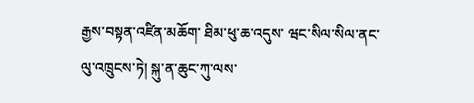རྒྱས་བསྟན་འཛིན་མཆོག་ ཐིམ་ཕུ་ཆ་འདུས་ ཝང་སིལ་སིལ་ནང་ལུ་འཁྲུངས་ཏེ། སྐུ་ན་ཆུང་ཀུ་ལས་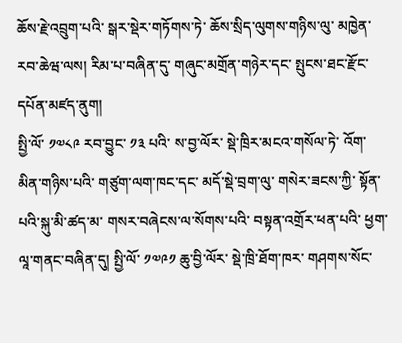ཆོས་རྗེ་འབྲུག་པའི་ སྒར་སྡེར་གཏོགས་ཏེ་ ཆོས་སྲིད་ལུགས་གཉིས་ལུ་ མཁྱེན་རབ་ཆེཝ་ལས། རིམ་པ་བཞིན་དུ་ གཞུང་མགྲོན་གཉེར་དང་ སྤུངས་ཐང་རྫོང་དཔོན་མཛད་ནུག།
སྤྱི་ལོ་ ༡༧༨༩ རབ་བྱུང་ ༡༣ པའི་ ས་བྱ་ལོར་ སྡེ་ཁྲིར་མངའ་གསོལ་ཏེ་ འོག་མིན་གཉིས་པའི་ གཙུག་ལག་ཁང་དང་ མདོ་སྡེ་བྲག་ལུ་ གསེར་ཟངས་ཀྱི་ སྟོན་པའི་སྐུ་མི་ཚད་མ་ གསར་བཞེངས་ལ་སོགས་པའི་ བསྟན་འགྲོར་ཕན་པའི་ ཕྱག་ལཱ་གནང་བཞིན་དུ། སྤྱི་ལོ་ ༡༧༩༡ ཆུ་བྱི་ལོར་ སྡེ་ཁྲི་ཐོག་ཁར་ གཤགས་སོང་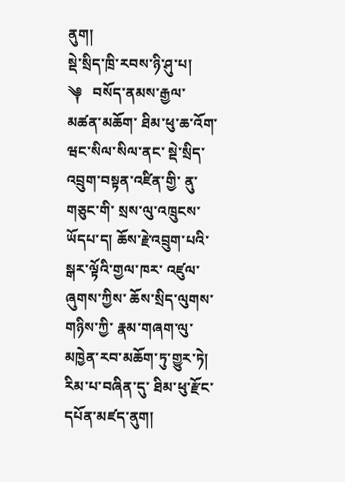ནུག།
སྡེ་སྲིད་ཁྲི་རབས་ཉི་ཤུ་པ།
༆   བསོད་ནམས་རྒྱལ་མཚན་མཆོག་ ཐིམ་ཕུ་ཆ་འོག་ ཝང་སིལ་སིལ་ནང་ སྡེ་སྲིད་འབྲུག་བསྟན་འཛིན་གྱི་ ནུ་གཅུང་གི་ སྲས་ལུ་འཁྲུངས་ཡོདཔ་ད། ཆོས་རྗེ་འབྲུག་པའི་ སྒར་ལྟོའི་གྱལ་ཁར་ འཛུལ་ཞུགས་ཀྱིས་ ཆོས་སྲིད་ལུགས་གཉིས་ཀྱི་ རྣམ་གཞག་ལུ་ མཁྱེན་རབ་མཆོག་ཏུ་གྱུར་ཏེ། རིམ་པ་བཞིན་དུ་ ཐིམ་ཕུ་རྫོང་དཔོན་མཛད་ནུག།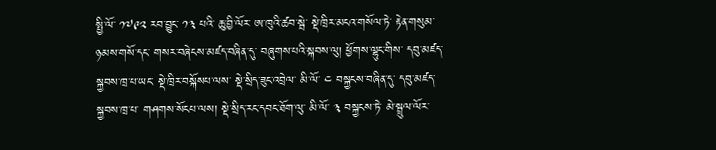སྤྱི་ལོ་ ༡༧༩༢ རབ་བྱུང་ ༡༣ པའི་ ཆུ་བྱི་ལོར་ ཨ་ཁུའི་ཚབ་སྦེ་ སྡེ་ཁྲིར་མངའ་གསོལ་ཏེ་ རྟེན་གསུམ་ཉམས་གསོ་དང་ གསར་བཞེངས་མཛད་བཞིན་དུ་ བཞུགས་པའི་སྐབས་ལུ། ཕྱོགས་ལྷུང་གིས་ དབུ་མཛད་སྐྱབས་ཁྲ་པ་ཡང་ སྡེ་ཁྲིར་བསྐོསཔ་ལས་ སྡེ་སྲིད་ཟུང་འབྲེལ་ མི་ལོ་ ༤ བསྐྱངས་བཞིན་དུ་ དབུ་མཛད་སྐྱབས་ཁྲ་པ་ གཤགས་སོངཔ་ལས། སྡེ་སྲིད་རང་དབང་ཐོག་ལུ་ མི་ལོ་ ༣ བསྐྱངས་ཏེ་ མེ་སྦྲུལ་ལོར་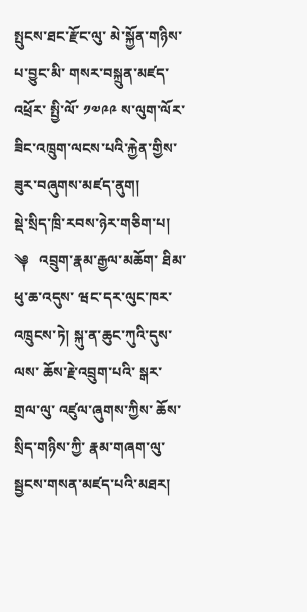སྤུངས་ཐང་རྫོང་ལུ་ མེ་སྐྱོན་གཉིས་པ་བྱུང་མི་ གསར་བསྐྲུན་མཛད་འཕྲོར་ སྤྱི་ལོ་ ༡༧༩༩ ས་ལུག་ལོར་ ཟིང་འཁྲུག་ལངས་པའི་རྐྱེན་གྱིས་ ཟུར་བཞུགས་མཛད་ནུག།
སྡེ་སྲིད་ཁྲི་རབས་ཉེར་གཅིག་པ།
༆   འབྲུག་རྣམ་རྒྱལ་མཆོག་ ཐིམ་ཕུ་ཆ་འདུས་ ཝང་དར་ལུང་ཁར་འཁྲུངས་ཏེ། སྐུ་ན་ཆུང་ཀུའི་དུས་ལས་ ཆོས་རྗེ་འབྲུག་པའི་ སྒར་གྲལ་ལུ་ འཛུལ་ཞུགས་ཀྱིས་ ཆོས་སྲིད་གཉིས་ཀྱི་ རྣམ་གཞག་ལུ་ སྦྱངས་གསན་མཛད་པའི་མཐར།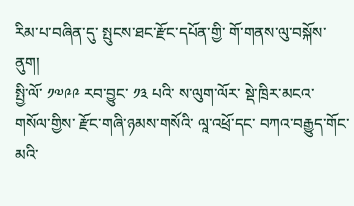རིམ་པ་བཞིན་དུ་ སྤུངས་ཐང་རྫོང་དཔོན་གྱི་ གོ་གནས་ལུ་བསྐོས་ནུག།
སྤྱི་ལོ་ ༡༧༩༩ རབ་བྱུང་ ༡༣ པའི་ ས་ལུག་ལོར་ སྡེ་ཁྲིར་མངའ་གསོལ་གྱིས་ རྫོང་གཞི་ཉམས་གསོའི་ ལཱ་འཕྲོ་དང་ བཀའ་བརྒྱུད་གོང་མའི་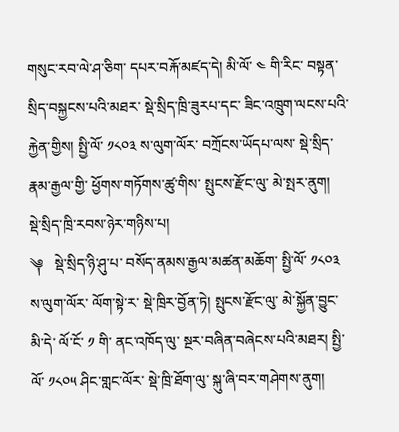གསུང་རབ་ལེ་ཤ་ཅིག་ དཔར་བརྐོ་མཛད་དེ། མི་ལོ་ ༤ གི་རིང་ བསྟན་སྲིད་བསྐྱངས་པའི་མཐར་ སྡེ་སྲིད་ཁྲི་ཟུརཔ་དང་ ཟིང་འཁྲུག་ལངས་པའི་རྐྱེན་གྱིས། སྤྱི་ལོ་ ༡༨༠༣ ས་ལུག་ལོར་ བཀྲོངས་ཡོདཔ་ལས་ སྡེ་སྲིད་རྣམ་རྒྱལ་གྱི་ ཕྱོགས་གཏོགས་ཚུ་གིས་ སྤུངས་རྫོང་ལུ་ མེ་སྤར་ནུག།
སྡེ་སྲིད་ཁྲི་རབས་ཉེར་གཉིས་པ།
༆   སྡེ་སྲིད་ཉི་ཤུ་པ་ བསོད་ནམས་རྒྱལ་མཚན་མཆོག་ སྤྱི་ལོ་ ༡༨༠༣ ས་ལུག་ལོར་ ལོག་སྟེ་ར་ སྡེ་ཁྲིར་བྱོན་ཏེ། སྤུངས་རྫོང་ལུ་ མེ་སྐྱོན་བྱུང་མི་དེ་ ལོ་ངོ་ ༡ གི་ ནང་འཁོད་ལུ་ སྔར་བཞིན་བཞེངས་པའི་མཐར། སྤྱི་ལོ་ ༡༨༠༥ ཤིང་གླང་ལོར་ སྡེ་ཁྲི་ཐོག་ལུ་ སྐུ་ཞི་བར་གཤེགས་ནུག།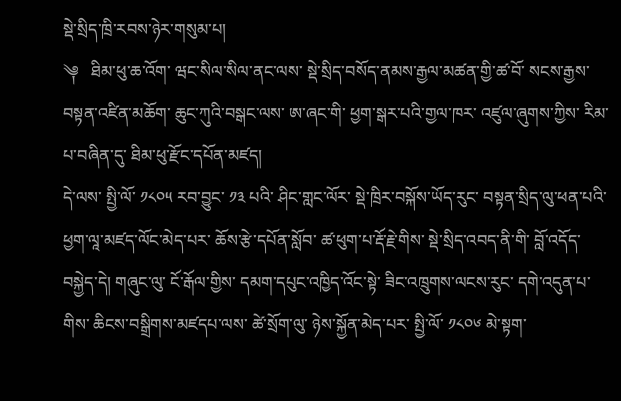སྡེ་སྲིད་ཁྲི་རབས་ཉེར་གསུམ་པ།
༆   ཐིམ་ཕུ་ཆ་འོག་ ཝང་སིལ་སིལ་ནང་ལས་ སྡེ་སྲིད་བསོད་ནམས་རྒྱལ་མཚན་གྱི་ཚ་བོ་ སངས་རྒྱས་བསྟན་འཛིན་མཆོག་ ཆུང་ཀུའི་བསྒང་ལས་ ཨ་ཞང་གི་ ཕྱག་སྒར་པའི་གྱལ་ཁར་ འཛུལ་ཞུགས་ཀྱིས་ རིམ་པ་བཞིན་དུ་ ཐིམ་ཕུ་རྫོང་དཔོན་མཛད།
དེ་ལས་ སྤྱི་ལོ་ ༡༨༠༥ རབ་བྱུང་ ༡༣ པའི་ ཤིང་གླང་ལོར་ སྡེ་ཁྲིར་བསྐོས་ཡོད་རུང་ བསྟན་སྲིད་ལུ་ཕན་པའི་ ཕྱག་ལཱ་མཛད་ལོང་མེད་པར་ ཆོས་རྩེ་དཔོན་སློབ་ ཚ་ཕུག་པ་རྡོ་རྗེ་གིས་ སྡེ་སྲིད་འབད་ནི་གི་ བློ་འདོད་བསྐྱེད་དེ། གཞུང་ལུ་ ངོ་རྒོལ་གྱིས་ དམག་དཔུང་འཁྱིད་འོང་སྟེ་ ཟིང་འཁྲུགས་ལངས་རུང་ དགེ་འདུན་པ་གིས་ ཆིངས་བསྒྲིགས་མཛདཔ་ལས་ ཚེ་སྲོག་ལུ་ ཉེས་སྐྱོན་མེད་པར་ སྤྱི་ལོ་ ༡༨༠༦ མེ་སྟག་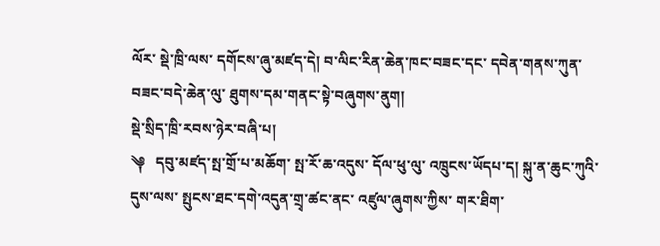ལོར་ སྡེ་ཁྲི་ལས་ དགོངས་ཞུ་མཛད་དེ། བ་ལིང་རིན་ཆེན་ཁང་བཟང་དང་ དབེན་གནས་ཀུན་བཟང་བདེ་ཆེན་ལུ་ ཐུགས་དམ་གནང་སྟེ་བཞུགས་ནུག།
སྡེ་སྲིད་ཁྲི་རབས་ཉེར་བཞི་པ།
༆   དབུ་མཛད་སྤ་གྲོ་པ་མཆོག་ སྤ་རོ་ཆ་འདུས་ དོལ་ཕུ་ལུ་ འཁྲུངས་ཡོདཔ་ད། སྐུ་ན་ཆུང་ཀུའི་དུས་ལས་ སྤུངས་ཐང་དགེ་འདུན་གྲྭ་ཚང་ནང་ འཛུལ་ཞུགས་ཀྱིས་ གར་ཐིག་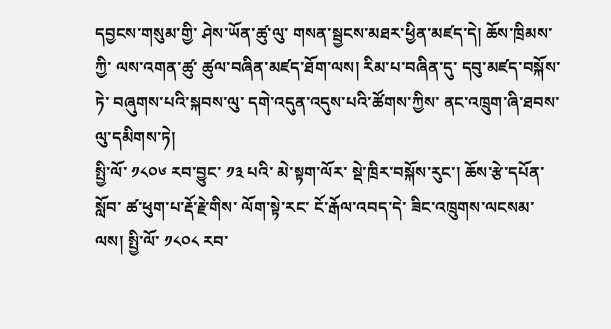དབྱངས་གསུམ་གྱི་ ཤེས་ཡོན་ཚུ་ལུ་ གསན་སྦྱངས་མཐར་ཕྱིན་མཛད་དེ། ཆོས་ཁྲིམས་ཀྱི་ ལས་འགན་ཚུ་ ཚུལ་བཞིན་མཛད་ཐོག་ལས། རིམ་པ་བཞིན་དུ་ དབུ་མཛད་བསྐོས་ཏེ་ བཞུགས་པའི་སྐབས་ལུ་ དགེ་འདུན་འདུས་པའི་ཚོགས་ཀྱིས་ ནང་འཁྲུག་ཞི་ཐབས་ལུ་དམིགས་ཏེ།
སྤྱི་ལོ་ ༡༨༠༦ རབ་བྱུང་ ༡༣ པའི་ མེ་སྟག་ལོར་ སྡེ་ཁྲིར་བསྐོས་རུང་། ཆོས་རྩེ་དཔོན་སློབ་ ཚ་ཕུག་པ་རྡོ་རྗེ་གིས་ ལོག་སྟེ་རང་ ངོ་རྒོལ་འབད་དེ་ ཟིང་འཁྲུགས་ལངསམ་ལས། སྤྱི་ལོ་ ༡༨༠༨ རབ་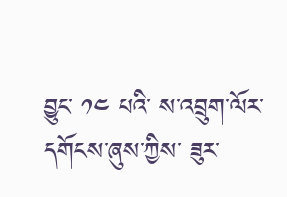བྱུང་ ༡༤ པའི་ ས་འབྲུག་ལོར་ དགོངས་ཞུས་ཀྱིས་ ཟུར་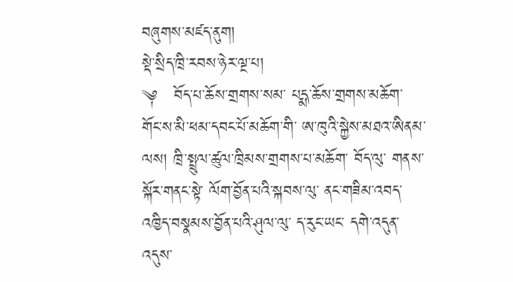བཞུགས་མཛད་ནུག།
སྡེ་སྲིད་ཁྲི་རབས་ཉེར་ལྔ་པ།
༆   བོད་པ་ཆོས་གྲགས་སམ་ པདྨ་ཆོས་གྲགས་མཆོག་ གོང་ས་མི་ཕམ་དབང་པོ་མཆོག་གི་ ཨ་ཁུའི་སྐྱེས་མཐའ་ཨིནམ་ལས། ཁྲི་སྤྲུལ་ཚུལ་ཁྲིམས་གྲགས་པ་མཆོག་ བོད་ལུ་ གནས་སྐོར་གནང་སྟེ་ ལོག་བྱོན་པའི་སྐབས་ལུ་ ནང་གཟིམ་འབད་ འཁྱིད་བསྣམས་བྱོན་པའི་ཤུལ་ལུ་ ད་རུང་ཡང་ དགེ་འདུན་འདུས་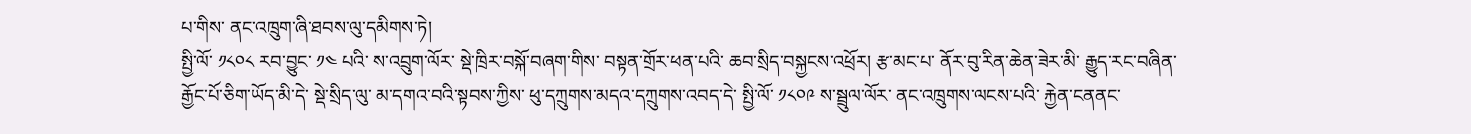པ་གིས་ ནང་འཁྲུག་ཞི་ཐབས་ལུ་དམིགས་ཏེ།
སྤྱི་ལོ་ ༡༨༠༨ རབ་བྱུང་ ༡༤ པའི་ ས་འབྲུག་ལོར་ སྡེ་ཁྲིར་བསྐོ་བཞག་གིས་ བསྟན་གྲོར་ཕན་པའི་ ཆབ་སྲིད་བསྐྱངས་འཕྲོར། རྩ་མང་པ་ ནོར་བུ་རིན་ཆེན་ཟེར་མི་ རྒྱུད་རང་བཞིན་རྒྱོང་པོ་ཅིག་ཡོད་མི་དེ་ སྡེ་སྲིད་ལུ་ མ་དགའ་བའི་སྟབས་ཀྱིས་ ཕུ་དཀྲུགས་མདའ་དཀྲུགས་འབད་དེ་ སྤྱི་ལོ་ ༡༨༠༩ ས་སྦྲུལ་ལོར་ ནང་འཁྲུགས་ལངས་པའི་ རྐྱེན་ངནནང་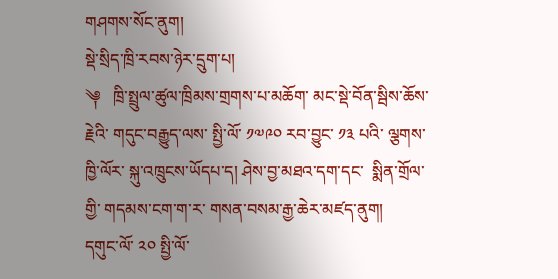གཤགས་སོང་ནུག།
སྡེ་སྲིད་ཁྲི་རབས་ཉེར་དྲུག་པ།
༆   ཁྲི་སྤྲུལ་ཚུལ་ཁྲིམས་གྲགས་པ་མཆོག་ མང་སྡེ་བོན་སྦིས་ཆོས་རྗེའི་ གདུང་བརྒྱུད་ལས་ སྤྱི་ལོ་ ༡༧༩༠ རབ་བྱུང་ ༡༣ པའི་ ལྕགས་ཁྱི་ལོར་ སྐུ་འཁྲུངས་ཡོདཔ་ད། ཤེས་བྱ་མཐའ་དག་དང་  སྨིན་གྲོལ་གྱི་ གདམས་ངག་ག་ར་ གསན་བསམ་རྒྱ་ཆེར་མཛད་ནུག།
དགུང་ལོ་ ༢༠ སྤྱི་ལོ་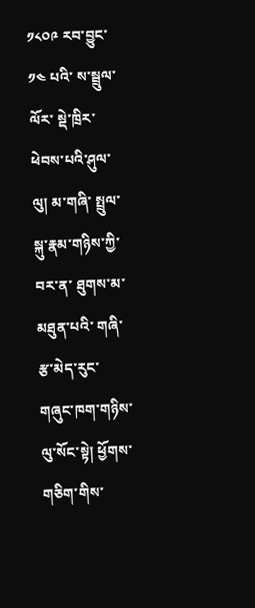༡༨༠༩ རབ་བྱུང་ ༡༤ པའི་ ས་སྦྲུལ་ལོར་ སྡེ་ཁྲིར་ཕེབས་པའི་ཤུལ་ལུ། མ་གཞི་ སྤྲུལ་སྐུ་རྣམ་གཉིས་ཀྱི་བར་ན་ ཐུགས་མ་མཐུན་པའི་ གཞི་རྩ་མེད་རུང་ གཞུང་ཁག་གཉིས་ལུ་སོང་སྟེ། ཕྱོགས་གཅིག་གིས་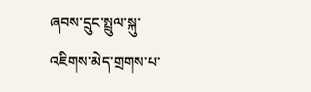ཞབས་དྲུང་སྤྲུལ་སྐུ་ འཇིགས་མེད་གྲགས་པ་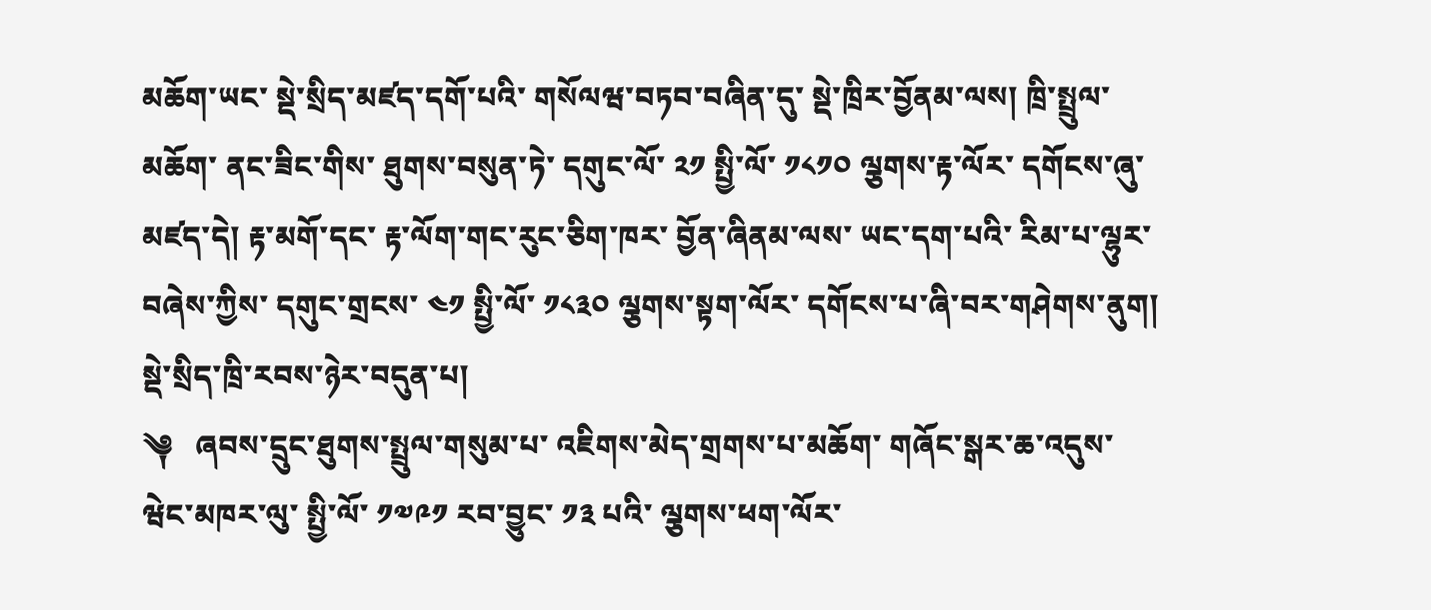མཆོག་ཡང་ སྡེ་སྲིད་མཛད་དགོ་པའི་ གསོལཝ་བཏབ་བཞིན་དུ་ སྡེ་ཁྲིར་བྱོནམ་ལས། ཁྲི་སྤྲུལ་མཆོག་ ནང་ཟིང་གིས་ ཐུགས་བསུན་ཏེ་ དགུང་ལོ་ ༢༡ སྤྱི་ལོ་ ༡༨༡༠ ལྕགས་རྟ་ལོར་ དགོངས་ཞུ་མཛད་དེ། རྟ་མགོ་དང་ རྟ་ལོག་གང་རུང་ཅིག་ཁར་ བྱོན་ཞིནམ་ལས་ ཡང་དག་པའི་ རིམ་པ་ལྷུར་བཞེས་ཀྱིས་ དགུང་གྲངས་ ༤༡ སྤྱི་ལོ་ ༡༨༣༠ ལྕགས་སྟག་ལོར་ དགོངས་པ་ཞི་བར་གཤེགས་ནུག།
སྡེ་སྲིད་ཁྲི་རབས་ཉེར་བདུན་པ།
༆   ཞབས་དྲུང་ཐུགས་སྤྲུལ་གསུམ་པ་ འཇིགས་མེད་གྲགས་པ་མཆོག་ གཞོང་སྒར་ཆ་འདུས་ ཝེང་མཁར་ལུ་ སྤྱི་ལོ་ ༡༧༩༡ རབ་བྱུང་ ༡༣ པའི་ ལྕགས་ཕག་ལོར་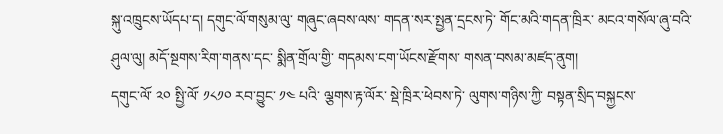སྐུ་འཁྲུངས་ཡོདཔ་ད། དགུང་ལོ་གསུམ་ལུ་ གཞུང་ཞབས་ལས་ གདན་སར་སྤྱན་དྲངས་ཏེ་ གོང་མའི་གདན་ཁྲིར་ མངའ་གསོལ་ཞུ་བའི་ཤུལ་ལུ། མདོ་སྔགས་རིག་གནས་དང་ སྨིན་གྲོལ་གྱི་ གདམས་ངག་ཡོངས་རྫོགས་ གསན་བསམ་མཛད་ནུག།
དགུང་ལོ་ ༢༠ སྤྱི་ལོ་ ༡༨༡༠ རབ་བྱུང་ ༡༤ པའི་ ལྕགས་རྟ་ལོར་ སྡེ་ཁྲིར་ཕེབས་ཏེ་ ལུགས་གཉིས་ཀྱི་ བསྟན་སྲིད་བསྐྱངས་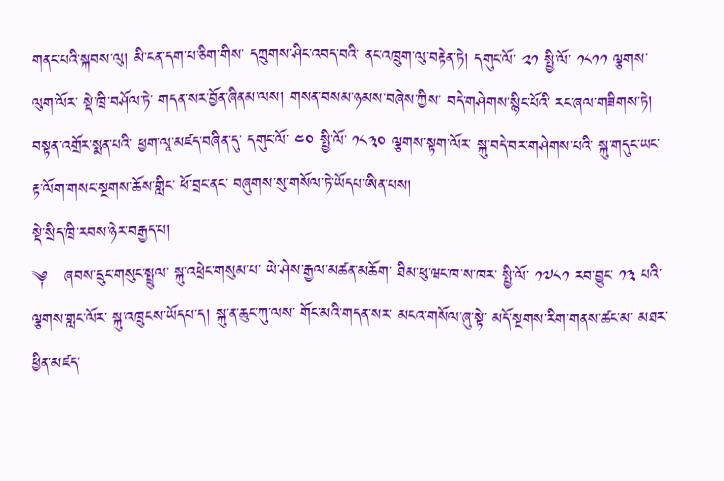གནང་པའི་སྐབས་ལུ། མི་ངན་དག་པ་ཅིག་གིས་ དཀྲུགས་ཤིང་འབད་བའི་ ནང་འཁྲུག་ལུ་བརྟེན་ཏེ། དགུང་ལོ་ ༢༡ སྤྱི་ལོ་ ༡༨༡༡ ལྕགས་ལུག་ལོར་ སྡེ་ཁྲི་བཤོལ་ཏེ་ གདན་སར་བྱོན་ཞིནམ་ལས། གསན་བསམ་ཉམས་བཞེས་ཀྱིས་ བདེ་གཤེགས་སྙིང་པོའི་ རང་ཞལ་གཟིགས་ཏེ། བསྟན་འགྲོར་སྨན་པའི་ ཕྱག་ལཱ་མཛད་བཞིན་དུ་ དགུང་ལོ་ ༤༠ སྤྱི་ལོ་ ༡༨༣༠ ལྕགས་སྟག་ལོར་ སྐུ་བདེ་བར་གཤེགས་པའི་ སྐུ་གདུང་ཡང་ རྟ་ལོག་གསང་སྔགས་ཆོས་གླིང་ ཕོ་བྲང་ནང་ བཞུགས་སུ་གསོལ་ཏེ་ཡོདཔ་ཨིན་པས།
སྡེ་སྲིད་ཁྲི་རབས་ཉེར་བརྒྱད་པ།
༆   ཞབས་དྲུང་གསུང་སྤྲུལ་ སྐུ་འཕྲེང་གསུམ་པ་ ཡེ་ཤེས་རྒྱལ་མཚན་མཆོག་ ཐིམ་ཕུ་ཝང་ཁ་ས་ཁར་ སྤྱི་ལོ་ ༡༧༨༡ རབ་བྱུང་ ༡༣ པའི་ ལྕགས་གླང་ལོར་ སྐུ་འཁྲུངས་ཡོདཔ་ད། སྐུ་ན་ཆུང་ཀུ་ལས་ གོང་མའི་གདན་སར་ མངའ་གསོལ་ཞུ་སྟེ་ མདོ་སྔགས་རིག་གནས་ཚང་མ་ མཐར་ཕྱིན་མཛད་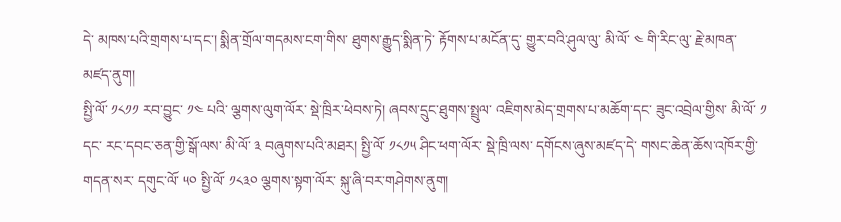དེ་ མཁས་པའི་གྲགས་པ་དང་། སྨིན་གྲོལ་གདམས་ངག་གིས་ ཐུགས་རྒྱུད་སྨིན་ཏེ་ རྟོགས་པ་མངོན་དུ་ གྱུར་བའི་ཤུལ་ལུ་ མི་ལོ་ ༤ གི་རིང་ལུ་ རྗེ་མཁན་མཛད་ནུག།
སྤྱི་ལོ་ ༡༨༡༡ རབ་བྱུང་ ༡༤ པའི་ ལྕགས་ལུག་ལོར་ སྡེ་ཁྲིར་ཕེབས་ཏེ། ཞབས་དྲུང་ཐུགས་སྤྲུལ་ འཇིགས་མེད་གྲགས་པ་མཆོག་དང་ ཟུང་འབྲེལ་གྱིས་ མི་ལོ་ ༡ དང་ རང་དབང་ཅན་གྱི་སྒོ་ལས་ མི་ལོ་ ༣ བཞུགས་པའི་མཐར། སྤྱི་ལོ་ ༡༨༡༥ ཤིང་ཕག་ལོར་ སྡེ་ཁྲི་ལས་ དགོངས་ཞུས་མཛད་དེ་ གསང་ཆེན་ཆོས་འཁོར་གྱི་གདན་སར་ དགུང་ལོ་ ༥༠ སྤྱི་ལོ་ ༡༨༣༠ ལྕགས་སྟག་ལོར་ སྐུ་ཞི་བར་གཤེགས་ནུག།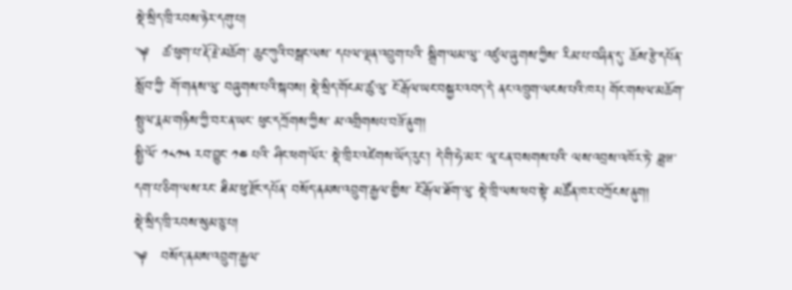སྡེ་སྲིད་ཁྲི་རབས་ཉེར་དགུ་པ།
༆   ཚ་ཕུག་པ་རྡོ་རྗེ་མཆོག་ ཆུང་ཀུའི་བསྒང་ལས་ དཔལ་ལྡན་འབྲུག་པའི་ སྒྲིག་ལམ་ལུ་ འཛུལ་ཞུགས་ཀྱིས་ རིམ་པ་བཞིན་དུ་ ཆོས་རྩེ་དཔོན་སློབ་ཀྱི་ གོ་གནས་ལུ་ བཞུགས་པའི་སྐབས། སྡེ་སྲིད་གོངམ་ཚུ་ལུ་ ངོ་རྒོལ་ཡང་བསྐྱར་འབད་དེ་ ནང་འཁྲུག་ལངས་པའི་ཁར། གོང་གསལ་མཆོག་སྤྲུལ་རྣམ་གཉིས་ཀྱི་བར་ན་ཡང་ ཕུང་དཀྲོགས་ཀྱིས་ མ་འགྲིགསཔ་བཟོ་ནུག།
སྤྱི་ལོ་ ༡༨༡༥ རབ་བྱུང་ ༡༤ པའི་ ཤིང་ཕག་ལོར་ སྡེ་ཁྲིར་འཛེགས་ཡོད་རུང་། དེ་གི་ཧེ་མར་ ལཱ་ངན་བསགས་པའི་ ལས་འབྲས་འཁོར་ཏེ་ ཟླཝ་དག་པ་ཅིག་ལས་རང་ ཐིམ་ཕུ་རྫོང་དཔོན་ བསོད་ནམས་འབྲུག་རྒྱལ་གྱིས་ ངོ་རྒོལ་ཐོག་ལུ་ སྡེ་ཁྲི་ལས་ཕབ་སྟེ་ མཚོན་ཁར་བཀྲོངས་ནུག།
སྡེ་སྲིད་ཁྲི་རབས་སུམ་ཅུ་པ།
༆   བསོད་ནམས་འབྲུག་རྒྱལ་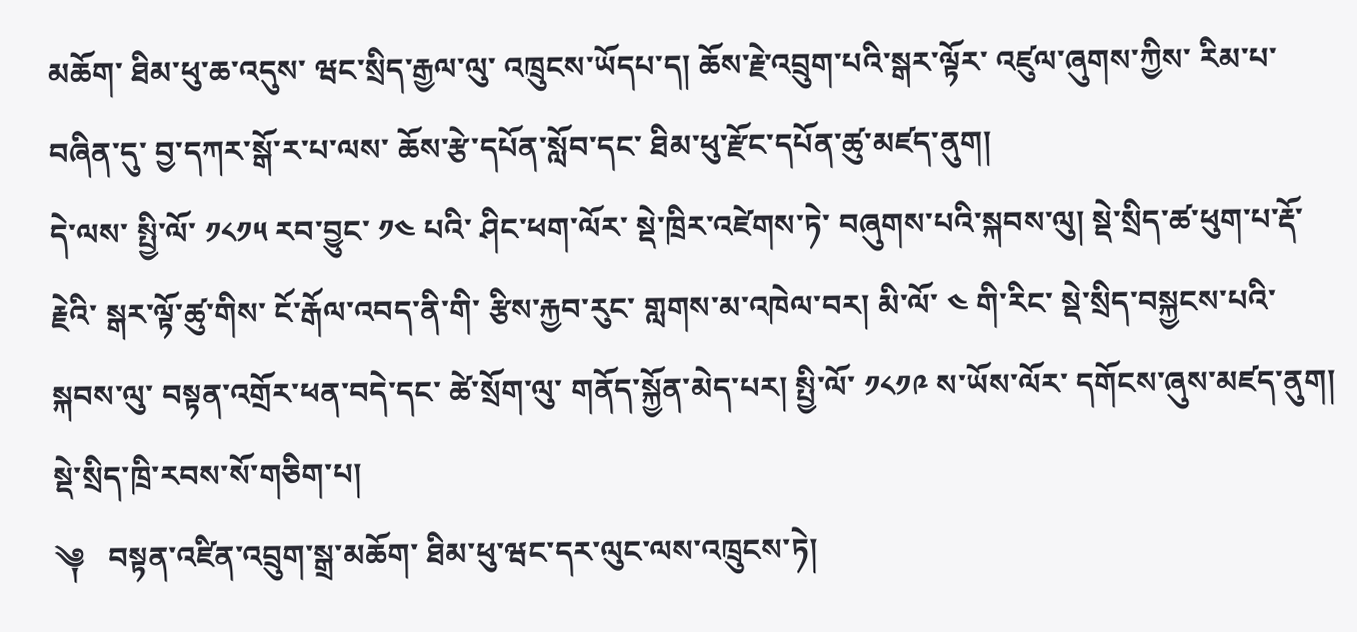མཆོག་ ཐིམ་ཕུ་ཆ་འདུས་ ཝང་སྲིད་རྒྱལ་ལུ་ འཁྲུངས་ཡོདཔ་ད། ཆོས་རྗེ་འབྲུག་པའི་སྒར་ལྟོར་ འཛུལ་ཞུགས་ཀྱིས་ རིམ་པ་བཞིན་དུ་ བྱ་དཀར་སྒོ་ར་པ་ལས་ ཆོས་རྩེ་དཔོན་སློབ་དང་ ཐིམ་ཕུ་རྫོང་དཔོན་ཚུ་མཛད་ནུག།
དེ་ལས་ སྤྱི་ལོ་ ༡༨༡༥ རབ་བྱུང་ ༡༤ པའི་ ཤིང་ཕག་ལོར་ སྡེ་ཁྲིར་འཛེགས་ཏེ་ བཞུགས་པའི་སྐབས་ལུ། སྡེ་སྲིད་ཚ་ཕུག་པ་རྡོ་རྗེའི་ སྒར་ལྟོ་ཚུ་གིས་ ངོ་རྒོལ་འབད་ནི་གི་ རྩིས་རྐྱབ་རུང་ གླགས་མ་འཁེལ་བར། མི་ལོ་ ༤ གི་རིང་ སྡེ་སྲིད་བསྐྱངས་པའི་སྐབས་ལུ་ བསྟན་འགྲོར་ཕན་བདེ་དང་ ཚེ་སྲོག་ལུ་ གནོད་སྐྱོན་མེད་པར། སྤྱི་ལོ་ ༡༨༡༩ ས་ཡོས་ལོར་ དགོངས་ཞུས་མཛད་ནུག།
སྡེ་སྲིད་ཁྲི་རབས་སོ་གཅིག་པ།
༆   བསྟན་འཛིན་འབྲུག་སྒྲ་མཆོག་ ཐིམ་ཕུ་ཝང་དར་ལུང་ལས་འཁྲུངས་ཏེ།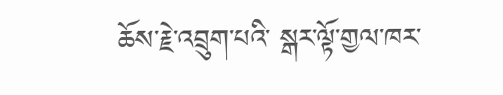ཆོས་རྗེ་འབྲུག་པའི་ སྒར་ལྟོ་གྱལ་ཁར་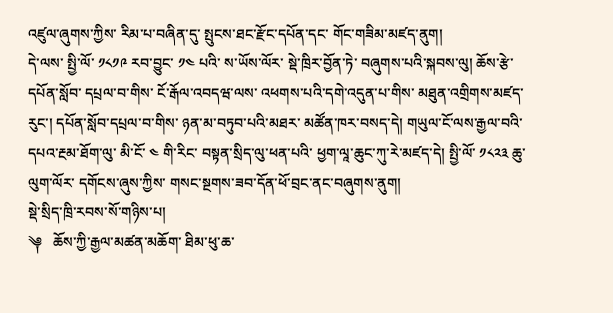འཛུལ་ཞུགས་ཀྱིས་ རིམ་པ་བཞིན་དུ་ སྤུངས་ཐང་རྫོང་དཔོན་དང་ གོང་གཟིམ་མཛད་ནུག།
དེ་ལས་ སྤྱི་ལོ་ ༡༨༡༩ རབ་བྱུང་ ༡༤ པའི་ ས་ཡོས་ལོར་ སྡེ་ཁྲིར་བྱོན་ཏེ་ བཞུགས་པའི་སྐབས་ལུ། ཆོས་རྩེ་དཔོན་སློབ་ དཔྲལ་བ་གིས་ ངོ་རྒོལ་འབདཝ་ལས་ འཕགས་པའི་དགེ་འདུན་པ་གིས་ མཐུན་འགྲིགས་མཛད་རུང་། དཔོན་སློབ་དཔྲལ་བ་གིས་ ཉན་མ་བཏུབ་པའི་མཐར་ མཚོན་ཁར་བསད་དེ། གཡུལ་ངོ་ལས་རྒྱལ་བའི་ དཔའ་རྔམ་ཐོག་ལུ་ མི་ངོ་ ༤ གི་རིང་ བསྟན་སྲིད་ལུ་ཕན་པའི་ ཕྱག་ལཱ་ཆུང་ཀུ་རེ་མཛད་དེ། སྤྱི་ལོ་ ༡༨༢༣ ཆུ་ལུག་ལོར་ དགོངས་ཞུས་ཀྱིས་ གསང་སྔགས་ཟབ་དོན་ཕོ་བྲང་ནང་བཞུགས་ནུག།
སྡེ་སྲིད་ཁྲི་རབས་སོ་གཉིས་པ།
༆   ཆོས་ཀྱི་རྒྱལ་མཚན་མཆོག་ ཐིམ་ཕུ་ཆ་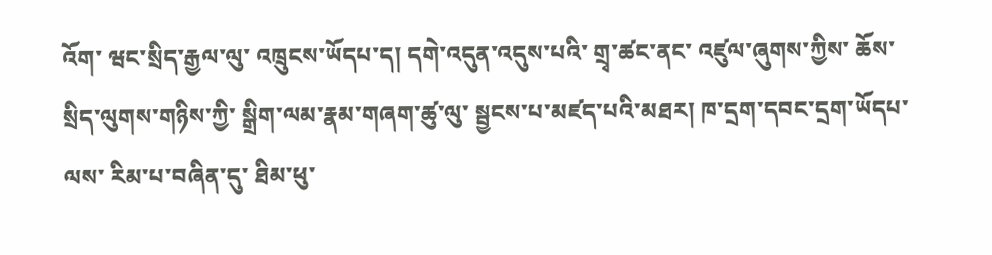འོག་ ཝང་སྲིད་རྒྱལ་ལུ་ འཁྲུངས་ཡོདཔ་ད། དགེ་འདུན་འདུས་པའི་ གྲྭ་ཚང་ནང་ འཛུལ་ཞུགས་ཀྱིས་ ཆོས་སྲིད་ལུགས་གཉིས་ཀྱི་ སྒྲིག་ལམ་རྣམ་གཞག་ཚུ་ལུ་ སྦྱངས་པ་མཛད་པའི་མཐར། ཁ་དྲག་དབང་དྲག་ཡོདཔ་ལས་ རིམ་པ་བཞིན་དུ་ ཐིམ་ཕུ་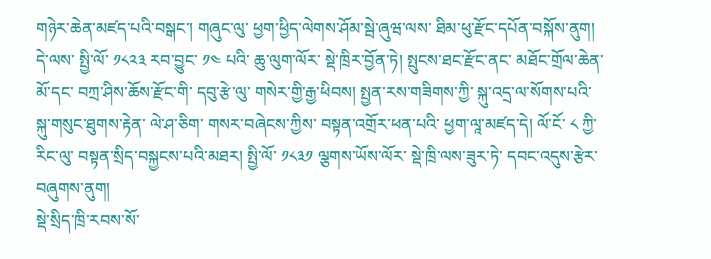གཉེར་ཆེན་མཛད་པའི་བསྒང་། གཞུང་ལུ་ ཕྱག་ཕྱིད་ལེགས་ཤོམ་སྦེ་ཞུཝ་ལས་ ཐིམ་ཕུ་རྫོང་དཔོན་བསྐོས་ནུག།
དེ་ལས་ སྤྱི་ལོ་ ༡༨༢༣ རབ་བྱུང་ ༡༤ པའི་ ཆུ་ལུག་ལོར་ སྡེ་ཁྲིར་བྱོན་ཏེ། སྤུངས་ཐང་རྫོང་ནང་ མཐོང་གྲོལ་ཆེན་མོ་དང་ བཀྲ་ཤིས་ཆོས་རྫོང་གི་ དབུ་རྩེ་ལུ་ གསེར་གྱི་རྒྱ་ཕིབས། སྤྱན་རས་གཟིགས་ཀྱི་ སྐུ་འདྲ་ལ་སོགས་པའི་ སྐུ་གསུང་ཐུགས་རྟེན་ ལེ་ཤ་ཅིག་ གསར་བཞེངས་ཀྱིས་ བསྟན་འགྲོར་ཕན་པའི་ ཕྱག་ལཱ་མཛད་དེ། ལོ་ངོ་ ༨ ཀྱི་རིང་ལུ་ བསྟན་སྲིད་བསྐྱངས་པའི་མཐར། སྤྱི་ལོ་ ༡༨༣༡ ལྕགས་ཡོས་ལོར་ སྡེ་ཁྲི་ལས་ཟུར་ཏེ་ དབང་འདུས་རྩེར་བཞུགས་ནུག།
སྡེ་སྲིད་ཁྲི་རབས་སོ་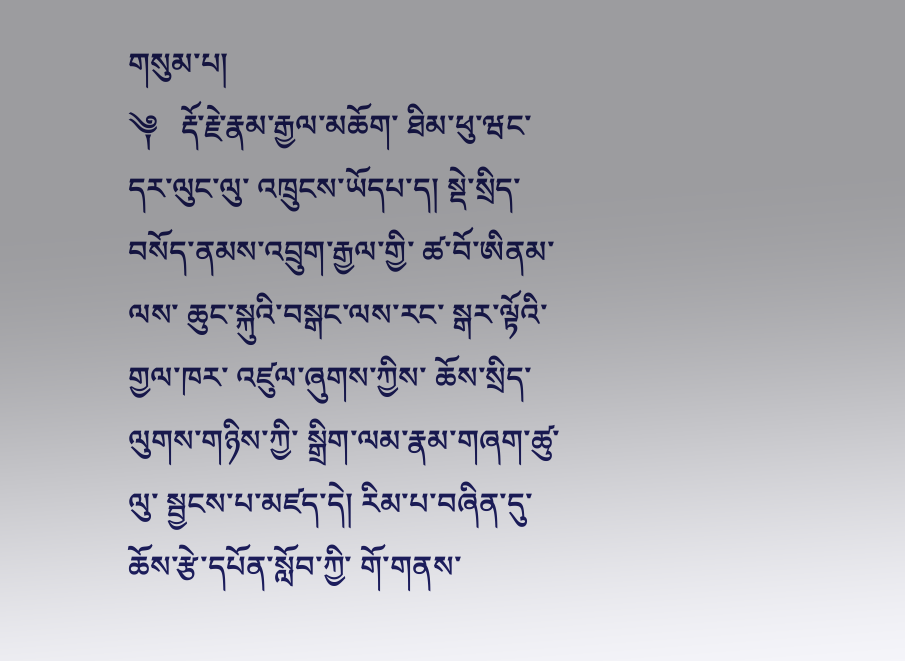གསུམ་པ།
༆   རྡོ་རྗེ་རྣམ་རྒྱལ་མཆོག་ ཐིམ་ཕུ་ཝང་དར་ལུང་ལུ་ འཁྲུངས་ཡོདཔ་ད། སྡེ་སྲིད་བསོད་ནམས་འབྲུག་རྒྱལ་གྱི་ ཚ་བོ་ཨིནམ་ལས་ ཆུང་སྐུའི་བསྒང་ལས་རང་ སྒར་ལྟོའི་གྱལ་ཁར་ འཛུལ་ཞུགས་ཀྱིས་ ཆོས་སྲིད་ལུགས་གཉིས་ཀྱི་ སྒྲིག་ལམ་རྣམ་གཞག་ཚུ་ལུ་ སྦྱངས་པ་མཛད་དེ། རིམ་པ་བཞིན་དུ་ ཆོས་རྩེ་དཔོན་སློབ་ཀྱི་ གོ་གནས་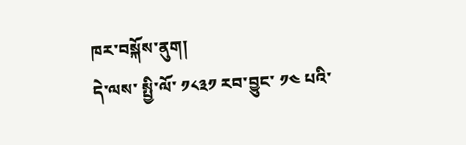ཁར་བསྐོས་ནུག།
དེ་ལས་ སྤྱི་ལོ་ ༡༨༣༡ རབ་བྱུང་ ༡༤ པའི་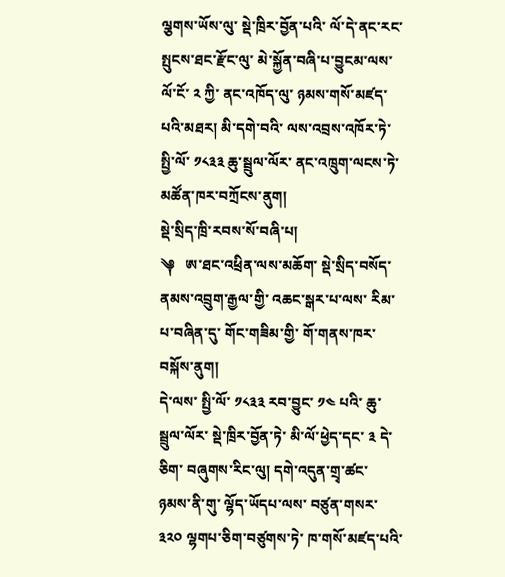ལྕགས་ཡོས་ལུ་ སྡེ་ཁྲིར་བྱོན་པའི་ ལོ་དེ་ནང་རང་ སྤུངས་ཐང་རྫོང་ལུ་ མེ་སྐྱོན་བཞི་པ་བྱུངམ་ལས་ ལོ་ངོ་ ༢ ཀྱི་ ནང་འཁོད་ལུ་ ཉམས་གསོ་མཛད་པའི་མཐར། མི་དགེ་བའི་ ལས་འབྲས་འཁོར་ཏེ་ སྤྱི་ལོ་ ༡༨༣༣ ཆུ་སྦྲུལ་ལོར་ ནང་འཁྲུག་ལངས་ཏེ་ མཚོན་ཁར་བཀྲོངས་ནུག།
སྡེ་སྲིད་ཁྲི་རབས་སོ་བཞི་པ།
༆   ཨ་ཐང་འཕྲིན་ལས་མཆོག་ སྡེ་སྲིད་བསོད་ནམས་འབྲུག་རྒྱལ་གྱི་ འཆང་སྒར་པ་ལས་ རིམ་པ་བཞིན་དུ་ གོང་གཟིམ་གྱི་ གོ་གནས་ཁར་བསྐོས་ནུག།
དེ་ལས་ སྤྱི་ལོ་ ༡༨༣༣ རབ་བྱུང་ ༡༤ པའི་ ཆུ་སྦྲུལ་ལོར་ སྡེ་ཁྲིར་བྱོན་ཏེ་ མི་ལོ་ཕྱེད་དང་ ༣ དེ་ཅིག་ བཞུགས་རིང་ལུ། དགེ་འདུན་གྲྭ་ཚང་ ཉམས་ནི་གུ་ ལྷོད་ཡོདཔ་ལས་ བཙུན་གསར་ ༣༢༠ ལྷགཔ་ཅིག་བཙུགས་ཏེ་ ཁ་གསོ་མཛད་པའི་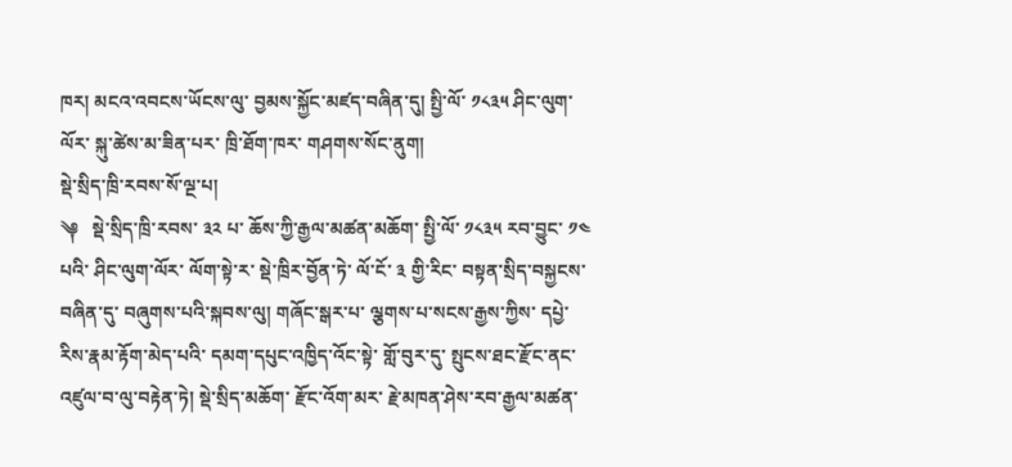ཁར། མངའ་འབངས་ཡོངས་ལུ་ བྱམས་སྐྱོང་མཛད་བཞིན་དུ། སྤྱི་ལོ་ ༡༨༣༥ ཤིང་ལུག་ལོར་ སྐུ་ཚེས་མ་ཟིན་པར་ ཁྲི་ཐོག་ཁར་ གཤགས་སོང་ནུག།
སྡེ་སྲིད་ཁྲི་རབས་སོ་ལྔ་པ།
༆   སྡེ་སྲིད་ཁྲི་རབས་ ༣༢ པ་ ཆོས་ཀྱི་རྒྱལ་མཚན་མཆོག་ སྤྱི་ལོ་ ༡༨༣༥ རབ་བྱུང་ ༡༤ པའི་ ཤིང་ལུག་ལོར་ ལོག་སྟེ་ར་ སྡེ་ཁྲིར་བྱོན་ཏེ་ ལོ་ངོ་ ༣ གྱི་རིང་ བསྟན་སྲིད་བསྐྱངས་བཞིན་དུ་ བཞུགས་པའི་སྐབས་ལུ། གཞོང་སྒར་པ་ ལྕགས་པ་སངས་རྒྱས་ཀྱིས་ དཔྱེ་རིས་རྣམ་རྟོག་མེད་པའི་ དམག་དཔུང་འཁྱིད་འོང་སྟེ་ གློ་བུར་དུ་ སྤུངས་ཐང་རྫོང་ནང་ འཛུལ་བ་ལུ་བརྟེན་ཏེ། སྡེ་སྲིད་མཆོག་ རྫོང་འོག་མར་ རྗེ་མཁན་ཤེས་རབ་རྒྱལ་མཚན་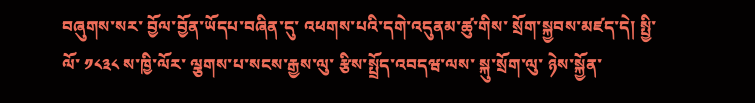བཞུགས་སར་ བྱོལ་བྱོན་ཡོདཔ་བཞིན་དུ་ འཕགས་པའི་དགེ་འདུནམ་ཚུ་གིས་ སྲོག་སྐྱབས་མཛད་དེ། སྤྱི་ལོ་ ༡༨༣༨ ས་ཁྱི་ལོར་ ལྕགས་པ་སངས་རྒྱས་ལུ་ རྩིས་སྤྲོད་འབདཝ་ལས་ སྐུ་སྲོག་ལུ་ ཉེས་སྐྱོན་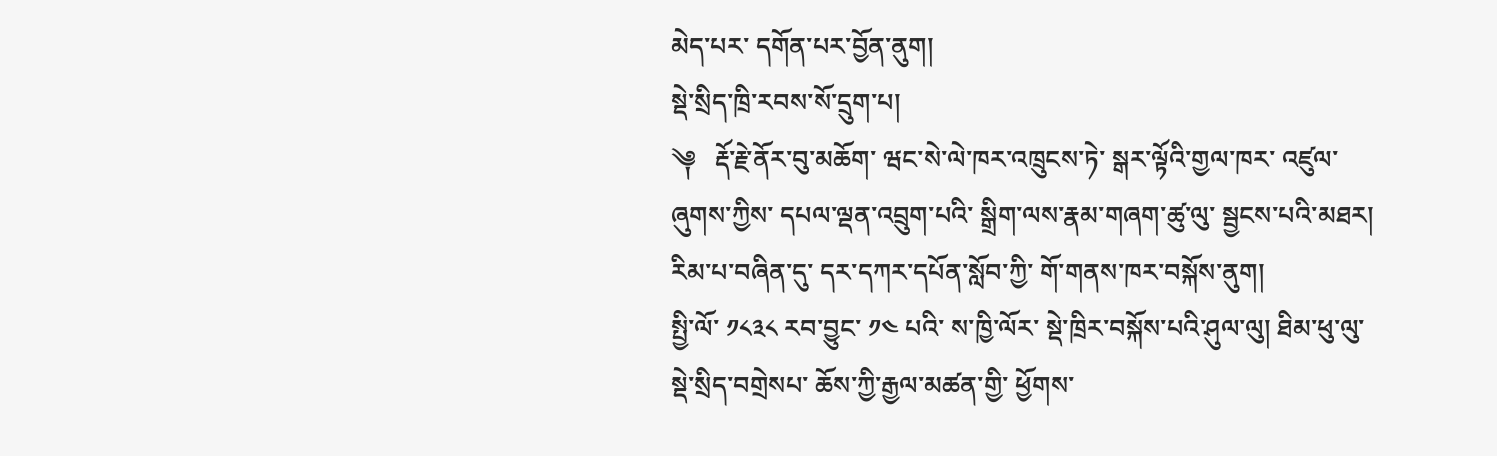མེད་པར་ དགོན་པར་བྱོན་ནུག།
སྡེ་སྲིད་ཁྲི་རབས་སོ་དྲུག་པ།
༆   རྡོ་རྗེ་ནོར་བུ་མཆོག་ ཝང་སེ་ལེ་ཁར་འཁྲུངས་ཏེ་ སྒར་ལྟོའི་གྱལ་ཁར་ འཛུལ་ཞུགས་ཀྱིས་ དཔལ་ལྡན་འབྲུག་པའི་ སྒྲིག་ལས་རྣམ་གཞག་ཚུ་ལུ་ སྦྱངས་པའི་མཐར། རིམ་པ་བཞིན་དུ་ དར་དཀར་དཔོན་སློབ་ཀྱི་ གོ་གནས་ཁར་བསྐོས་ནུག།
སྤྱི་ལོ་ ༡༨༣༨ རབ་བྱུང་ ༡༤ པའི་ ས་ཁྱི་ལོར་ སྡེ་ཁྲིར་བསྐོས་པའི་ཤུལ་ལུ། ཐིམ་ཕུ་ལུ་ སྡེ་སྲིད་བགྲེསཔ་ ཆོས་ཀྱི་རྒྱལ་མཚན་གྱི་ ཕྱོགས་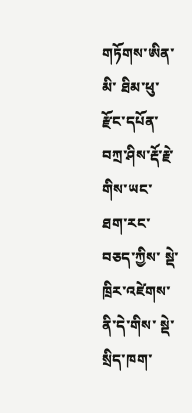གཏོགས་ཨིན་མི་ ཐིམ་ཕུ་རྫོང་དཔོན་ བཀྲ་ཤིས་རྡོ་རྗེ་གིས་ཡང་ ཐག་རང་བཅད་ཀྱིས་ སྡེ་ཁྲིར་འཛེགས་ནི་དེ་གིས་ སྡེ་སྲིད་ཁག་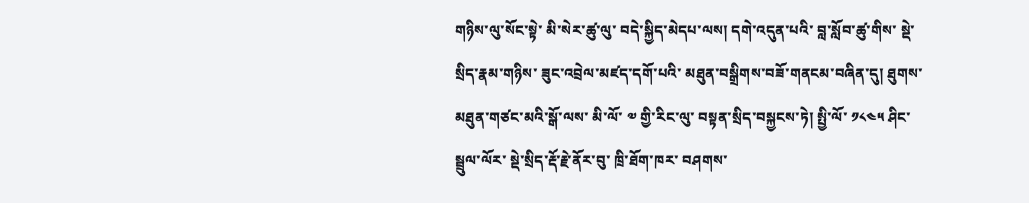གཉིས་ལུ་སོང་སྟེ་ མི་སེར་ཚུ་ལུ་ བདེ་སྐྱིད་མེདཔ་ལས། དགེ་འདུན་པའི་ བླ་སློབ་ཚུ་གིས་ སྡེ་སྲིད་རྣམ་གཉིས་ ཟུང་འབྲེལ་མཛད་དགོ་པའི་ མཐུན་བསྒྲིགས་བཟོ་གནངམ་བཞིན་དུ། ཐུགས་མཐུན་གཙང་མའི་སྒོ་ལས་ མི་ལོ་ ༧ གྱི་རིང་ལུ་ བསྟན་སྲིད་བསྐྱངས་ཏེ། སྤྱི་ལོ་ ༡༨༤༥ ཤིང་སྦྲུལ་ལོར་ སྡེ་སྲིད་རྡོ་རྗེ་ནོར་བུ་ ཁྲི་ཐོག་ཁར་ བཤགས་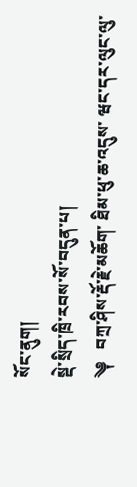སོང་ནུག།
སྡེ་སྲིད་ཁྲི་རབས་སོ་བདུན་པ།
༆   བཀྲ་ཤིས་རྡོ་རྗེ་མཆོག་ ཐིམ་ཕུ་ཆ་འདུས་ ཝང་དར་ལུང་ལུ་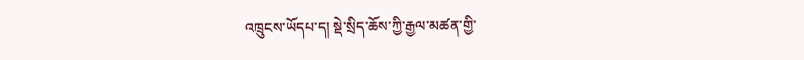འཁྲུངས་ཡོདཔ་ད། སྡེ་སྲིད་ཆོས་ཀྱི་རྒྱལ་མཚན་གྱི་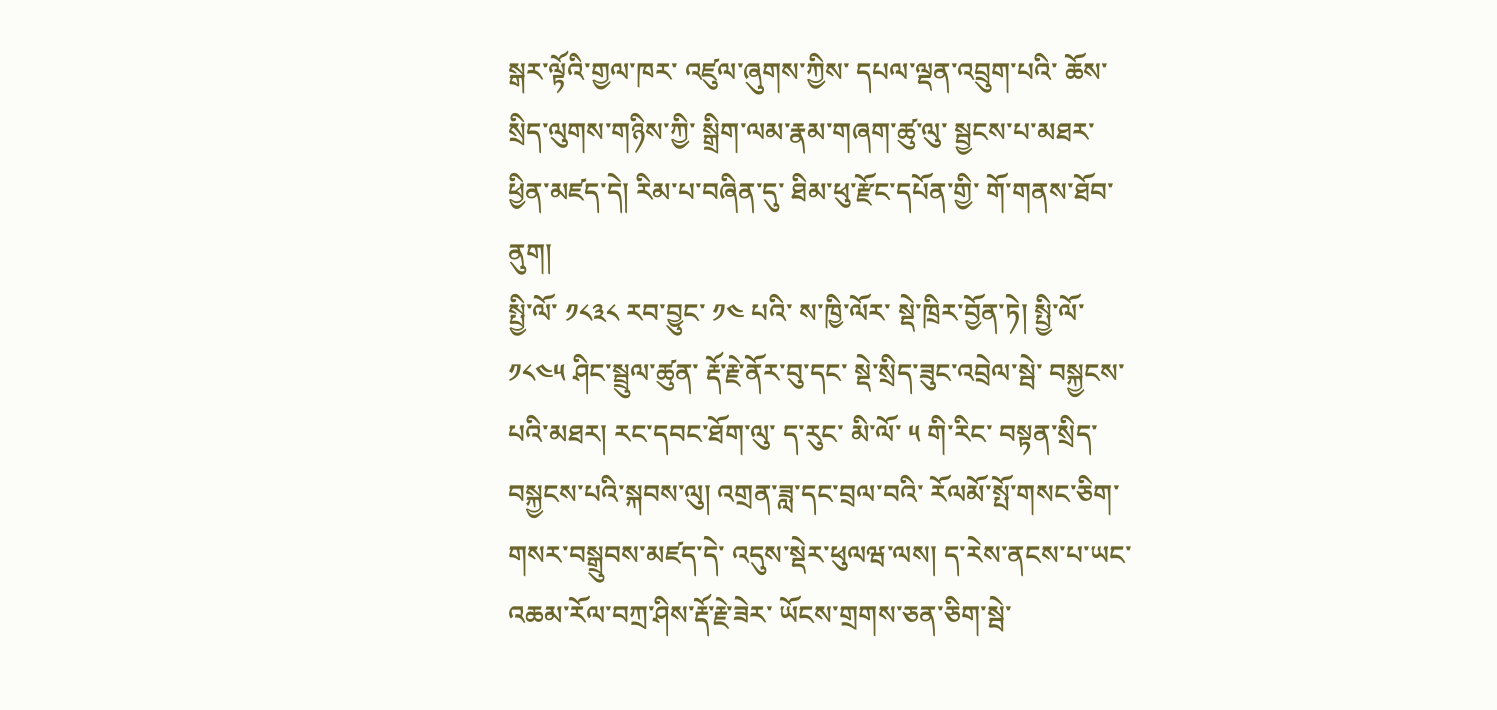སྒར་ལྟོའི་གྱལ་ཁར་ འཛུལ་ཞུགས་ཀྱིས་ དཔལ་ལྡན་འབྲུག་པའི་ ཆོས་སྲིད་ལུགས་གཉིས་ཀྱི་ སྒྲིག་ལམ་རྣམ་གཞག་ཚུ་ལུ་ སྦྱངས་པ་མཐར་ཕྱིན་མཛད་དེ། རིམ་པ་བཞིན་དུ་ ཐིམ་ཕུ་རྫོང་དཔོན་གྱི་ གོ་གནས་ཐོབ་ནུག།
སྤྱི་ལོ་ ༡༨༣༨ རབ་བྱུང་ ༡༤ པའི་ ས་ཁྱི་ལོར་ སྡེ་ཁྲིར་བྱོན་ཏེ། སྤྱི་ལོ་ ༡༨༤༥ ཤིང་སྦྲུལ་ཚུན་ རྡོ་རྗེ་ནོར་བུ་དང་ སྡེ་སྲིད་ཟུང་འབྲེལ་སྦེ་ བསྐྱངས་པའི་མཐར། རང་དབང་ཐོག་ལུ་ ད་རུང་ མི་ལོ་ ༥ གི་རིང་ བསྟན་སྲིད་བསྐྱངས་པའི་སྐབས་ལུ། འགྲན་ཟླ་དང་བྲལ་བའི་ རོལམོ་སྤོ་གསང་ཅིག་ གསར་བསྒྲུབས་མཛད་དེ་ འདུས་སྡེར་ཕུལཝ་ལས། ད་རེས་ནངས་པ་ཡང་ འཆམ་རོལ་བཀྲ་ཤིས་རྡོ་རྗེ་ཟེར་ ཡོངས་གྲགས་ཅན་ཅིག་སྦེ་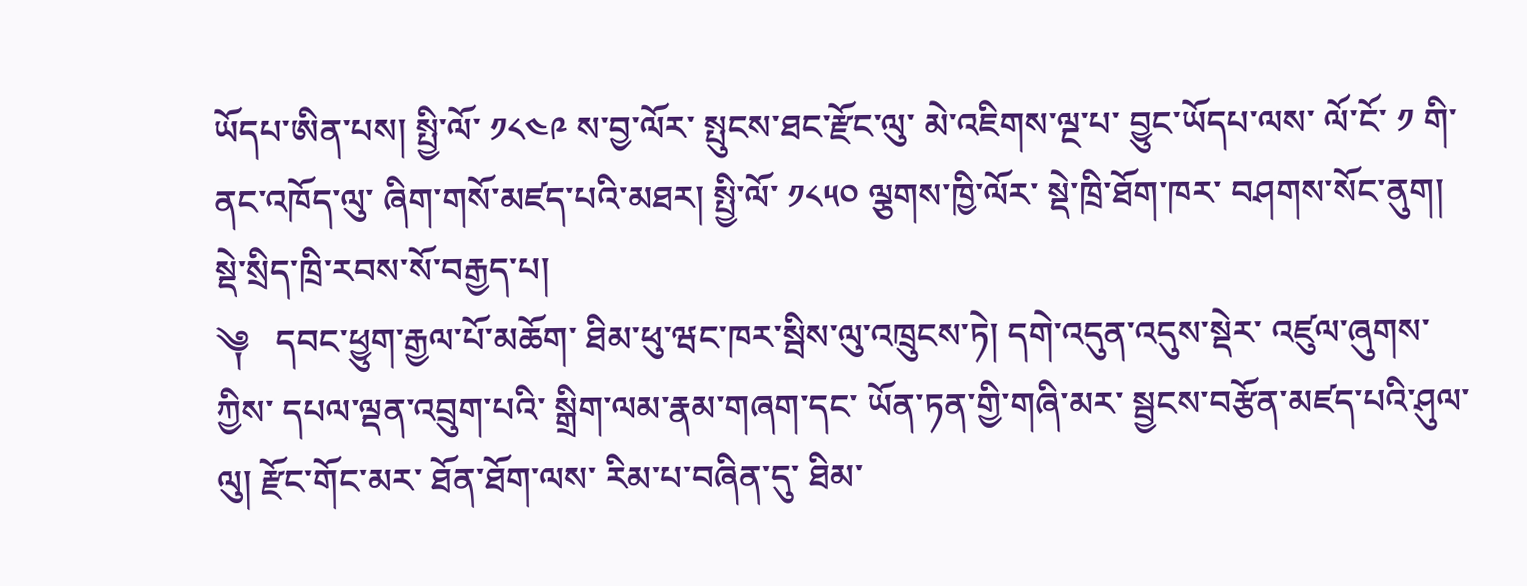ཡོདཔ་ཨིན་པས། སྤྱི་ལོ་ ༡༨༤༩ ས་བྱ་ལོར་ སྤུངས་ཐང་རྫོང་ལུ་ མེ་འཇིགས་ལྔ་པ་ བྱུང་ཡོདཔ་ལས་ ལོ་ངོ་ ༡ གི་ ནང་འཁོད་ལུ་ ཞིག་གསོ་མཛད་པའི་མཐར། སྤྱི་ལོ་ ༡༨༥༠ ལྕགས་ཁྱི་ལོར་ སྡེ་ཁྲི་ཐོག་ཁར་ བཤགས་སོང་ནུག།
སྡེ་སྲིད་ཁྲི་རབས་སོ་བརྒྱད་པ།
༆   དབང་ཕྱུག་རྒྱལ་པོ་མཆོག་ ཐིམ་ཕུ་ཝང་ཁར་སྦིས་ལུ་འཁྲུངས་ཏེ། དགེ་འདུན་འདུས་སྡེར་ འཛུལ་ཞུགས་ཀྱིས་ དཔལ་ལྡན་འབྲུག་པའི་ སྒྲིག་ལམ་རྣམ་གཞག་དང་ ཡོན་ཏན་གྱི་གཞི་མར་ སྦྱངས་བརྩོན་མཛད་པའི་ཤུལ་ལུ། རྫོང་གོང་མར་ ཐོན་ཐོག་ལས་ རིམ་པ་བཞིན་དུ་ ཐིམ་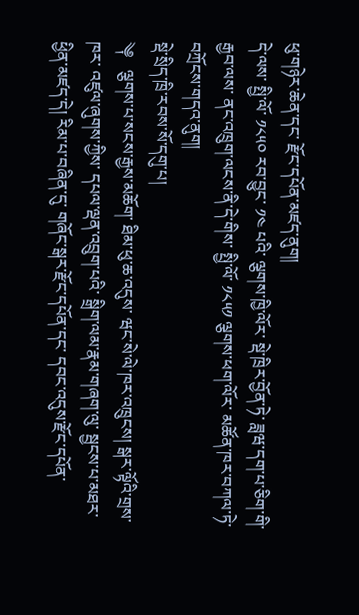ཕུ་གཉེར་ཆེན་དང་ རྫོང་དཔོན་མཛད་ནུག།
དེ་ལས་ སྤྱི་ལོ་ ༡༨༥༠ རབ་བྱུང་ ༡༤ པའི་ ལྕགས་ཁྱི་ལོར་ སྡེ་ཁྲིར་བྱོན་ཏེ་ ཟླཝ་དག་པ་ཅིག་གི་རྒྱབ་ལས་ ནང་འཁྲུག་ལངས་ནི་དེ་གིས་ སྤྱི་ལོ་ ༡༨༥༡ ལྕགས་ཕག་ལོར་ མཚོན་ཁར་བཀལ་ཏེ་ བཀྲོངས་གདའ་ནུག།
སྡེ་སྲིད་ཁྲི་རབས་སོ་དགུ་པ།
༆   ལྕགས་པ་སངས་རྒྱས་མཆོག་ ཐིམ་ཕུ་ཆ་འདུས་ ཝང་སེ་ལེ་ཁར་འཁྲུངས། སྒར་ལྟོའི་གྲས་ཁར་ འཛུལ་ཞུགས་ཀྱིས་ དཔལ་ལྡན་འབྲུག་པའི་ སྒྲིག་ལམ་རྣམ་གཞག་ལུ་ སྦྱངས་པ་མཐར་ཕྱིན་མཛད་དེ། རིམ་པ་བཞིན་དུ་ གཞོང་སྒར་རྫོང་དཔོན་དང་ དབང་འདུས་རྫོང་དཔོན་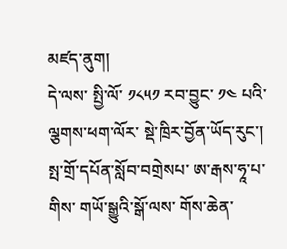མཛད་ནུག།
དེ་ལས་ སྤྱི་ལོ་ ༡༨༥༡ རབ་བྱུང་ ༡༤ པའི་ ལྕགས་ཕག་ལོར་ སྡེ་ཁྲིར་བྱོན་ཡོད་རུང་། སྤ་གྲོ་དཔོན་སློབ་བགྲེསཔ་ ཨ་རྒས་ཧཱ་པ་གིས་ གཡོ་སྒྱུའི་སྒོ་ལས་ གོས་ཆེན་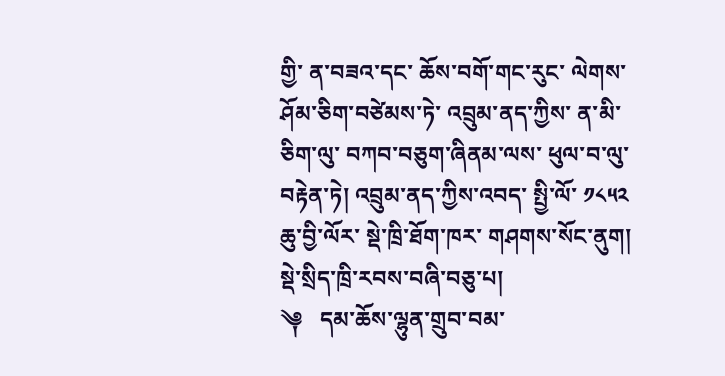གྱི་ ན་བཟའ་དང་ ཆོས་བགོ་གང་རུང་ ལེགས་ཤོམ་ཅིག་བཙེམས་ཏེ་ འབྲུམ་ནད་ཀྱིས་ ན་མི་ཅིག་ལུ་ བཀབ་བཅུག་ཞིནམ་ལས་ ཕུལ་བ་ལུ་བརྟེན་ཏེ། འབྲུམ་ནད་ཀྱིས་འབད་ སྤྱི་ལོ་ ༡༨༥༢ ཆུ་བྱི་ལོར་ སྡེ་ཁྲི་ཐོག་ཁར་ གཤགས་སོང་ནུག།
སྡེ་སྲིད་ཁྲི་རབས་བཞི་བཅུ་པ།
༆   དམ་ཆོས་ལྷུན་གྲུབ་བམ་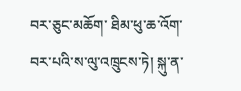བར་ཅུང་མཆོག་ ཐིམ་ཕུ་ཆ་འོག་ བར་པའི་ས་ལུ་འཁྲུངས་ཏེ། སྐུ་ན་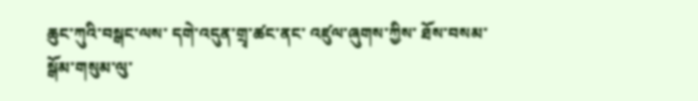ཆུང་ཀུའི་བསྒང་ལས་ དགེ་འདུན་གྲྭ་ཚང་ནང་ འཛུལ་ཞུགས་ཀྱིས་ ཐོས་བསམ་སྒོམ་གསུམ་ལུ་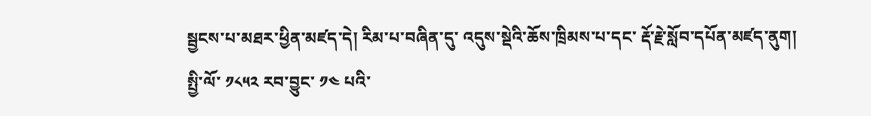སྦྱངས་པ་མཐར་ཕྱིན་མཛད་དེ། རིམ་པ་བཞིན་དུ་ འདུས་སྡེའི་ཆོས་ཁྲིམས་པ་དང་ རྡོ་རྗེ་སློབ་དཔོན་མཛད་ནུག།
སྤྱི་ལོ་ ༡༨༥༢ རབ་བྱུང་ ༡༤ པའི་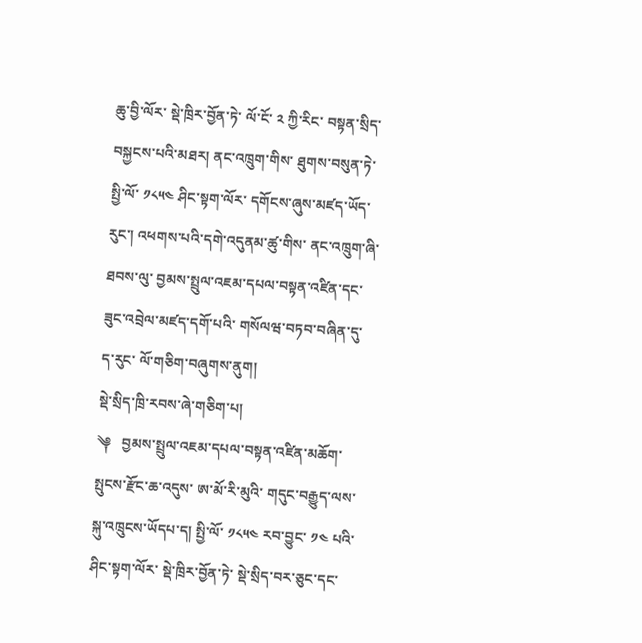ཆུ་བྱི་ལོར་ སྡེ་ཁྲིར་བྱོན་ཏེ་ ལོ་ངོ་ ༢ ཀྱི་རིང་ བསྟན་སྲིད་བསྐྱངས་པའི་མཐར། ནང་འཁྲུག་གིས་ ཐུགས་བསུན་ཏེ་ སྤྱི་ལོ་ ༡༨༥༤ ཤིང་སྟག་ལོར་ དགོངས་ཞུས་མཛད་ཡོད་རུང་། འཕགས་པའི་དགེ་འདུནམ་ཚུ་གིས་ ནང་འཁྲུག་ཞི་ཐབས་ལུ་ བྱམས་སྤྲུལ་འཇམ་དཔལ་བསྟན་འཛིན་དང་ ཟུང་འབྲེལ་མཛད་དགོ་པའི་ གསོལཝ་བཏབ་བཞིན་དུ་ ད་རུང་ ལོ་གཅིག་བཞུགས་ནུག།
སྡེ་སྲིད་ཁྲི་རབས་ཞེ་གཅིག་པ།
༆   བྱམས་སྤྲུལ་འཇམ་དཔལ་བསྟན་འཛིན་མཆོག་ སྤུངས་རྫོང་ཆ་འདུས་ ཨ་མོ་རི་མུའི་ གདུང་བརྒྱུད་ལས་ སྐུ་འཁྲུངས་ཡོདཔ་ད། སྤྱི་ལོ་ ༡༨༥༤ རབ་བྱུང་ ༡༤ པའི་ ཤིང་སྟག་ལོར་ སྡེ་ཁྲིར་བྱོན་ཏེ་ སྡེ་སྲིད་བར་ཅུང་དང་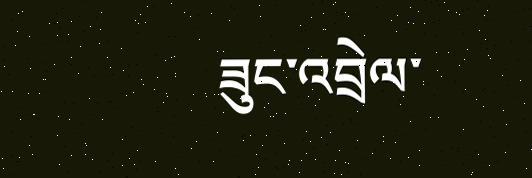ཟུང་འབྲེལ་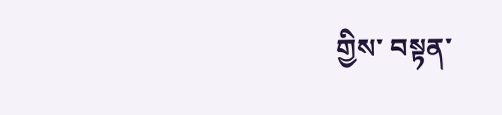གྱིས་ བསྟན་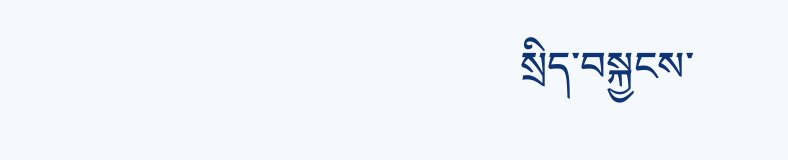སྲིད་བསྐྱངས་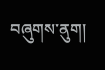བཞུགས་ནུག།